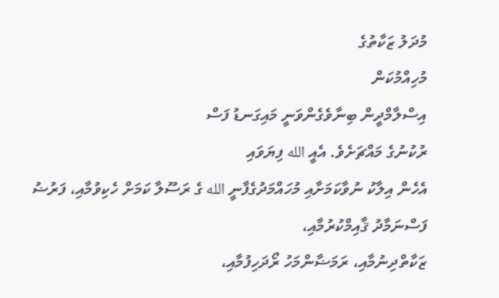މުދަލު ޒަކާތުގެ
މުހިއްމުކަން
އިސްލާމްދީން ބިނާވެގެންވަނީ މައިގަނޑު ފަސް
ރުކުނުގެ މައްޗަށެވެ. އެއީ الله ފިޔަވައި
އެހެން އިލާކު ނުވާކަމަށާއި މުހައްމަދުގެފާނީ الله ގެ ރަސޫލާ ކަމަށް ހެކިވުމާއި، ފަރުޟު ފަސްނަމާދު ޤާއިމްކުރުމާއި،
ޒަކާތްދިނުމާއި، ރަމަޟާންމަހު ރޯދަހިފުމާއި،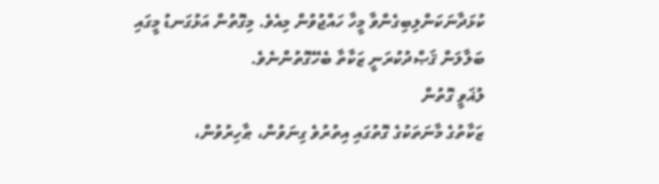ކުޅަދާނަކަންލިބިގެންވާ މީހާ ހައްޖުވުން މިއެވެ. މިގޮތުން އަޅުގަނޑު މީގައި
ބަލާލަން ޤަޞްދުކުރަނީ ޒަކާތާ ބެހޭގޮތުންނެވެ.
ލުޣަވީ ގޮތުން
ޒަކާތުގެ މާނަތަކުގެ ގޮތުގައި އިތުރުވެ ގިނަވުން، ޠާހިރުވުން،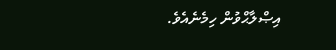އިޞްލާޙްވުން ހިމެނެއެވެ.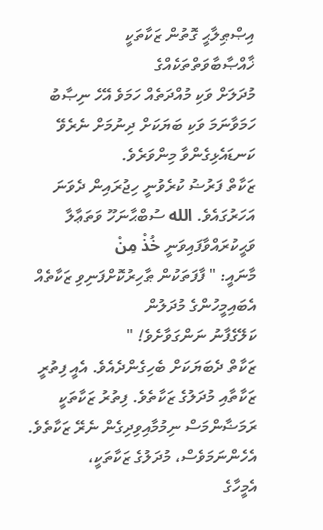އިޞްޠިލާޙީ ގޮތުން ޒަކާތަކީ ޚާއްޞާބާވަތްތަކެއްގެ
މުދަލަށް ވަކި މުއްދަތެއް ހަމަވެ އޭހެ ނިޞާބު ހަމަވާނަމަ ވަކި ބަޔަކަށް ދިނުމަށް ނެރެވޭ
ކަނޑައެޅިގެންވާ މިންވަރެވެ.
ޒަކާތް ފަރުޟު ކުރެވުނީ ހިޖުރައިން ދެވަނަ
އަހަރުގައެވެ. الله ސުބްޙާނަހޫ ވަތަޢާލާ ވަޙީކުރައްވާފައިވަނީ خُذْ مِنْ
މާނައީ: " ފާފަތަކުން ޠާހިރުކޮށްފަނިވި ޒަކާތެއް އެބައިމީހުންގެ މުދަލުން
ކަލޭގެފާނު ނަންގަވާށެވެ! "
ޒަކާތް ދެބަޔަކަށް ބެހިގެންދެއެވެ. އެއީ ފިތުރީ
ޒަކާތާއި މުދަލުގެ ޒަކާތެވެ. ފިތުރު ޒަކާތަކީ
ރަމަޟާންމަސް ނިމުމާއިވިދިގެން ނެރޭ ޒަކާތެވެ. އެހެންނަމަވެސް، މުދަލުގެ ޒަކާތަކީ،
އެމީހާގެ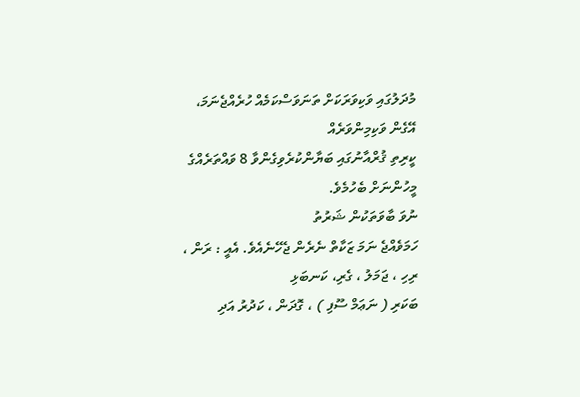މުދަލުގައި ވަކިވަރަކަށް ތަނަވަސްކަމެއް ހުރެއްޖެނަމަ، އޭގެން ވަކިމިންވަރެއް
ކީރިތި ޤުރްއާނުގައި ބަޔާންކުރެވިގެންވާ 8 ވައްތަރެއްގެ މީހުންނަށް ބެހުމެވެ.
ނުވަ ބާވަތަކުން ޝަރުތު
ހަމަވެއްޖެ ނަމަ ޒަކާތް ނެރެން ޖެހޭނެއެވެ. އެއީ : ރަން ، ރިހި ، ޖަމަލު ، ގެރި، ކަނބަޅި
ބަކަރި ( ނަޢަމް ސޫފި ) ، ގޮދަން ، ކަދުރު އަދި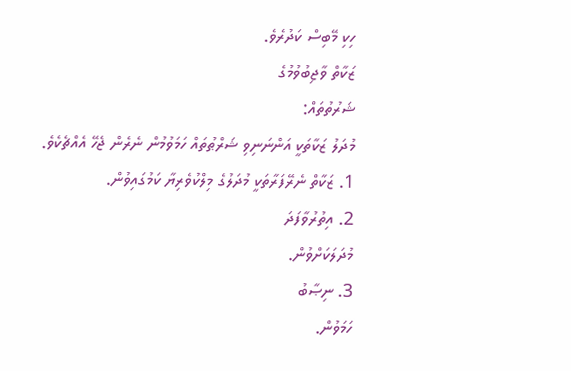ހިކި މޭބިސް ކަދުރެވެ.
ޒަކާތް ވާޖިބުވުމުގެ
ޝަރުތުތައް:
މުދަލު ޒަކާތަކީ އަންނަނިވި ޝަރްޠުތައް ހަމަވުމުން ނެރެން ޖެހޭ އެއްޗެކެވެ.
1. ޒަކާތް ނެރޭފަރާތަކީ މުދަލުގެ މިލްކުވެރިޔާ ކަމުގައިވުން.
2. އިތުރުވާފަދަ
މުދަލަކަށްވުން.
3. ނިޞާބު
ހަމަވުން.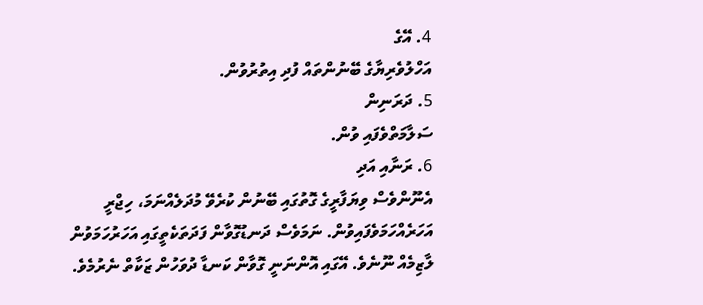4. އޭގެ
އަހްލުވެރިޔާގެ ބޭނުންތައް ފުދި އިތުރުވުން.
5. ދަރަނިން
ސަލާމަތްވެފައި ވުން.
6. ރަނާއި އަދި
އެނޫންވެސް ވިޔަފާރީގެ ގޮތުގައި ބޭނުން ކުރެވޭ މުދަލެއްނަމަ، ހިޖްރީ
އަހަރެއްހަމަވެފައިވުން. ނަމަވެސް ދަނޑުގޮވާން ފަދަތަކެތީގައި އަހަރުހަމަވުން
ލާޒިމެއް ނޫނެވެ. އޭގައި އޮންނަނީ ގޮވާން ކަނޑާ ދުވަހުން ޒަކާތް ނެރުމެވެ.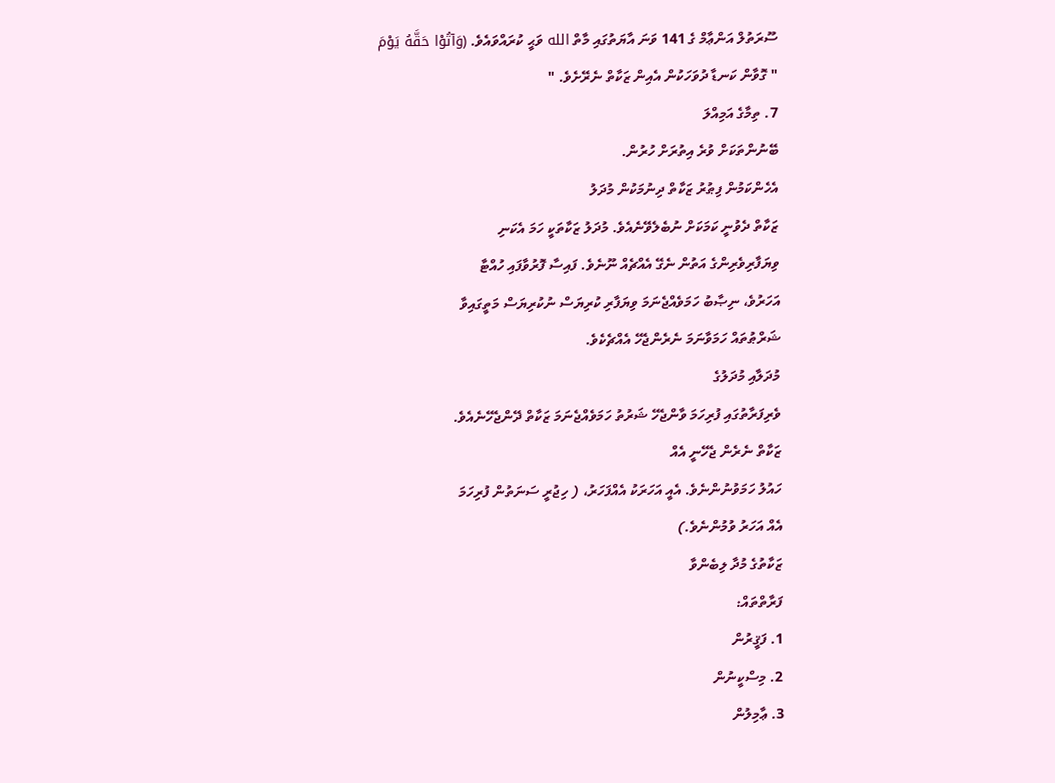ސޫރަތުލް އަންޢާމް ގެ 141 ވަނަ އާޔަތުގައި މާތް الله ވަޙީ ކުރައްވައެވެ. (وَآتُوْا حَقَّهُ يَوْمَ
" ގޮވާން ކަނޑާ ދުވަހަކުން އެއިން ޒަކާތް ނެރޭށެވެ. "
7. ތިމާގެ އަމިއްލަ
ބޭނުންތަކަށް ވުރެ އިތުރަށް ހުރުން.
އެހެންކަމުން ފިޠުރު ޒަކާތް ދިނުމަކުން މުދަލު
ޒަކާތް ދެވުނީ ކަމަކަށް ނުބެލެވޭނެއެވެ. މުދަލު ޒަކާތަކީ ހަމަ އެކަނި
ވިޔަފާރިވެރިންގެ އަތުން ނެގޭ އެއްޗެއް ނޫނެވެ. ފައިސާ ފޮރުވާފައި ހުއްޓާ
އަހަރުވެ، ނިޞާބު ހަމަވެއްޖެނަމަ ވިޔަފާރި ކުރިޔަސް ނުކުރިޔަސް މަތީގައިވާ
ޝަރްޠުތައް ހަމަވާނަމަ ނެރެންޖެހޭ އެއްޗެކެވެ.
މުދަލާއި މުދަލުގެ
ވެރިފަރާތުގައި ފުރިހަމަ ވާންޖެހޭ ޝަރުތު ހަމަވެއްޖެނަމަ ޒަކާތް ދޭންޖެހޭނެއެވެ.
ޒަކާތް ނެރެން ޖެހޭނީ އެއް
ހައުލު ހަމަވުނުންނެވެ. އެއީ އަހަރަކު އެއްފަހަރު، ( ހިޖުރީ ސަނަތުން ފުރިހަމަ
އެއް އަހަރު ވުމުންނެވެ.)
ޒަކާތުގެ މުދާ ލިބެންވާ
ފަރާތްތައް:
1. ފަޤީރުން
2. މިސްކީނުން
3. ޢާމިލުން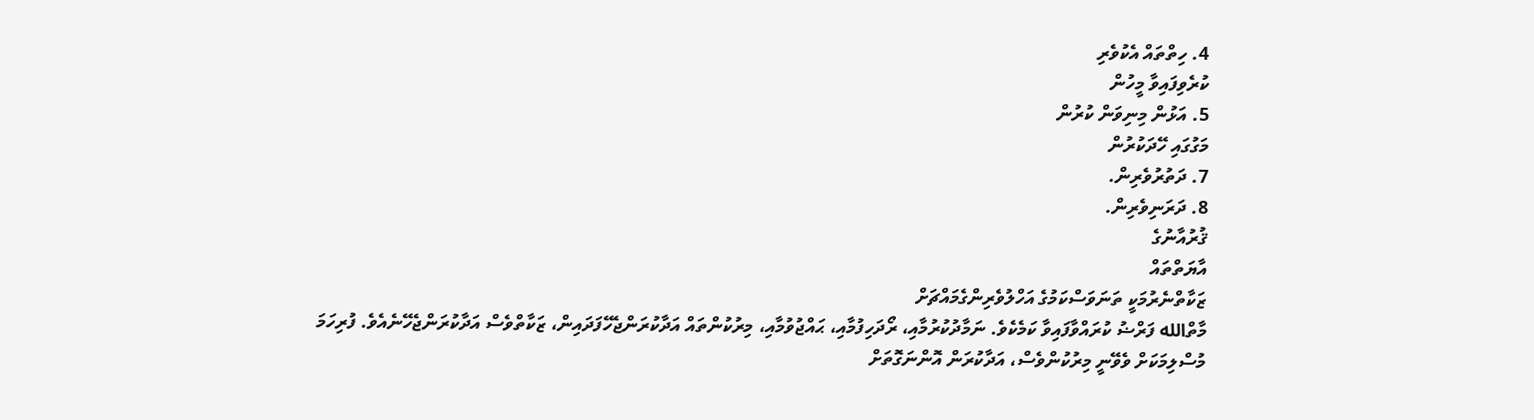4. ހިތްތައް އެކުވެރި
ކުރެވިފައިވާ މީހުން
5. އަޅުން މިނިވަން ކުރުން
މަގުގައި ހޭދަކުރުން
7. ދަތުރުވެރިން.
8. ދަރަނިވެރިން.
ޤުރުއާނުގެ
އާޔަތްތައް
ޒަކާތްނެރުމަކީ ތަނަވަސްކަމުގެ އަހްލުވެރިންގެމައްޗަށް
މާތްالله ފަރްޟު ކުރައްވާފައިވާ ކަމެކެވެ. ނަމާދުކުރުމާއި، ރޯދަހިފުމާއި، ޙައްޖުވުމާއި، މިރުކުންތައް އަދާކުރަންޖެހޭފަދައިން، ޒަކާތްވެސް އަދާކުރަންޖެހޭނެއެވެ. ފުރިހަމަ
މުސްލިމަކަށް ވެވޭނީ މިރުކުންވެސް، އަދާކުރަން އޮންނަގޮތަށް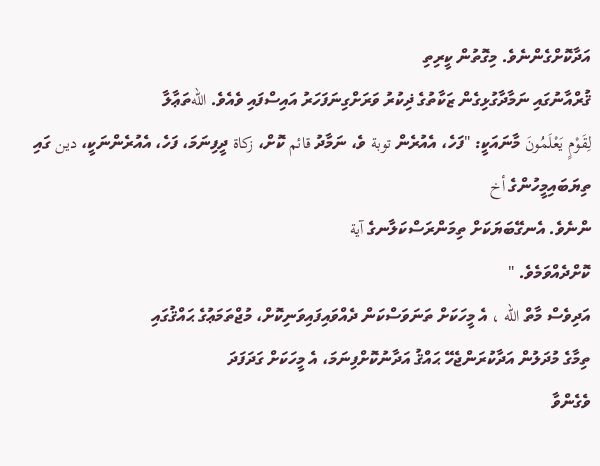އަދާކޮށްގެންނެވެ. މިގޮތުން ކީރިތި
ޤުރްއާނުގައި ނަމާދާގުޅިގެން ޒަކާތުގެ ޛިކުރު ވަރަށްގިނަފަހަރު އައިސްފައި ވެއެވެ. اللهތަޢާލާ
لِقَوْمٍ يَعْلَمُونَ މާނައަކީ: "ފަހެ، އެއުރެން توبة ވެ، ނަމާދު قائم ކޮށް، زكاة ދީފިނަމަ، ފަހެ، އެއުރެންނަކީ، دين ގައި ތިޔަބައިމީހުންގެ أخ
ންނެވެ. އެނގޭބަޔަކަށް ތިމަންރަސްކަލާނގެ آية
ކޮށްދެއްވަމެވެ. "
އަދިވެސް މާތް الله ، އެ މީހަކަށް ތަނަވަސްކަން ދެއްވައިފައިވަނިކޮށް، މުޖްތަމަޢުގެ ޙައްޤުގައި
ތިމާގެ މުދަލުން އަދާކުރަންޖެހޭ ޙައްޤު އަދާނުކޮށްފިނަމަ، އެ މީހަކަށް ގަދަފަދަ
ވެގެންވާ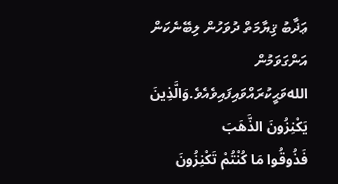ޢަޛާބު ޤިޔާމަތް ދުވަހުން ލިބޭނެކަން އަންގަވަމުން اللهވަޙީކުރައްވައިފައިވެއެވެ.وَالَّذِينَ يَكْنِزُونَ الذَّهَبَ
فَذُوقُوا مَا كُنْتُمْ تَكْنِزُونَ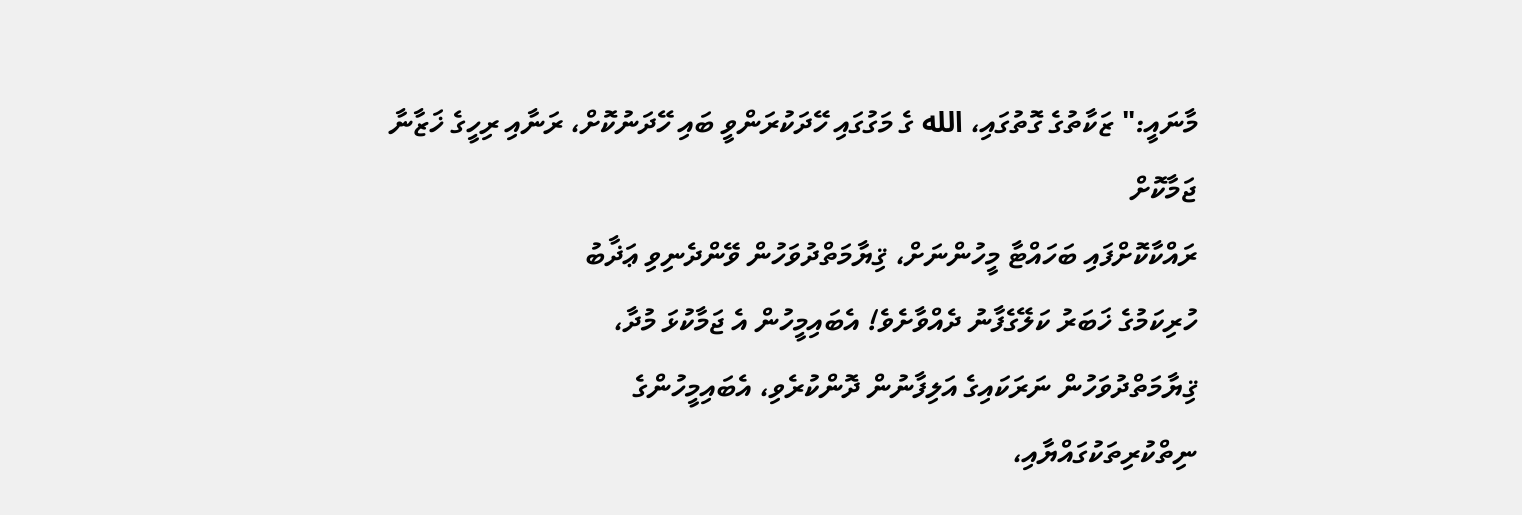މާނައީ:" ޒަކާތުގެ ގޮތުގައި، الله ގެ މަގުގައި ހޭދަކުރަންވީ ބައި ހޭދަނުކޮށް، ރަނާއި ރިހީގެ ޚަޒާނާ ޖަމާކޮށް
ރައްކާކޮށްފައި ބަހައްޓާ މީހުންނަށް، ޤިޔާމަތްދުވަހުން ވޭންދެނިވި ޢަޛާބު
ހުރިކަމުގެ ޚަބަރު ކަލޭގެފާނު ދެއްވާށެވެ! އެބައިމީހުން އެ ޖަމާކުޅަ މުދާ،
ޤިޔާމަތްދުވަހުން ނަރަކައިގެ އަލިފާނުން ދޮންކުރެވި، އެބައިމީހުންގެ
ނިތްކުރިތަކުގައްޔާއި،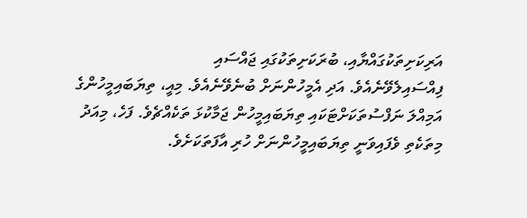އަރިކަށިތަކުގައްޔާއި، ބުރަކަށިތަކުގައި ޖައްސައި
ފިއްސައިލެވޭނެއެވެ. އަދި އެމީހުންނަށް ބުނެވޭނެއެވެ. މިއީ، ތިޔަބައިމީހުންގެ
އަމިއްލަ ނަފްސުތަކަށްޓަކައި ތިޔަބައިމީހުން ޖަމާކުޅަ ތަކެއްޗެވެ. ފަހެ، މިއަދު
މިތަކެތި ވެފައިވަނީ ތިޔަބައިމީހުންނަށް ހުރި އާފަތަކަށެވެ.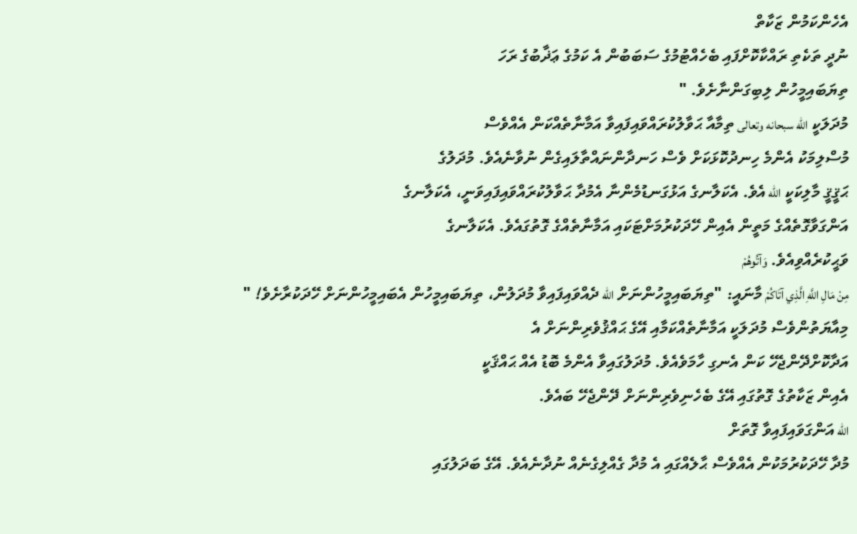އެހެންކަމުން ޒަކާތް
ނުދީ ތަކެތި ރައްކާކޮށްފައި ބެހެއްޓުމުގެ ސަބަބުން އެ ކަމުގެ ޢަޛާބުގެ ރަހަ
ތިޔަބައިމީހުން ލިބިގަންނާށެވެ. "
މުދަލަކީ الله سبحانه وتعالى ތިމާއާ ޙަވާލުކުރައްވައިފައިވާ އަމާނާތެއްކަން އެއްވެސް
މުސްލިމަކު އެންމެ ހިނދުކޮޅަކަށް ވެސް ހަނދާންނައްތާލައިގެން ނުވާނެއެވެ. މުދަލުގެ
ޙަޤީޤީ މާލިކަކީ الله އެވެ. އެކަލާނގެ އަޅުގަނޑުމެންނާ އެމުދާ ޙަވާލުކުރައްވައިފައިވަނީ، އެކަލާނގެ
އަންގަވާގޮތެއްގެ މަތީން އެއިން ހޭދަކުރުމަށްޓަކައި އަމާނާތެއްގެ ގޮތުގައެވެ. އެކަލާނގެ
ވަޙީކުރެއްވިއެވެ. وَآتُوهُمْ
مِنْ مَالِ اللَّهِ الَّذِي آتَاكُمْ މާނައީ: "ތިޔަބައިމީހުންނަށް الله ދެއްވައިފައިވާ މުދަލުން، ތިޔަބައިމީހުން އެބައިމީހުންނަށް ހޭދަކުރާށެވެ! "
މިއާޔަތުންވެސް މުދަލަކީ އަމާނާތެއްކަމާއި އޭގެ ޙައްޤުވެރިންނަށް އެ
އަދާކޮށްދޭންޖެހޭ ކަން އެނގި ހާމަވެއެވެ. މުދަލުގައިވާ އެންމެ ބޮޑު އެއް ޙައްޤަކީ
އެއިން ޒަކާތުގެ ގޮތުގައި އޭގެ ބެހެނިވެރިންނަށް ދޭންޖެހޭ ބައެވެ.
الله އަންގަވައިފައިވާ ގޮތަށް
މުދާ ހޭދަކުރުމަކުން އެއްވެސް ޙާލެއްގައި އެ މުދާ ގެއްލިގެނެއް ނުދާނެއެވެ. އޭގެ ބަދަލުގައި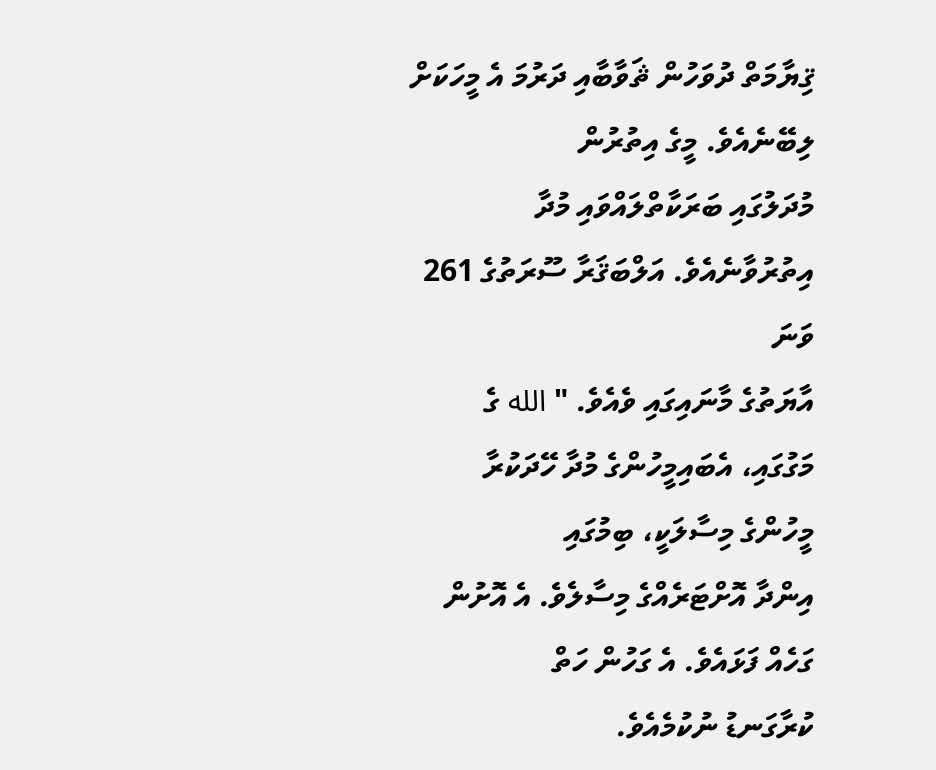ޤިޔާމަތް ދުވަހުން ޘަވާބާއި ދަރުމަ އެ މީހަކަށް ލިބޭނެއެވެ. މީގެ އިތުރުން
މުދަލުގައި ބަރަކާތްލައްވައި މުދާ އިތުރުވާނެއެވެ. އަލްބަޤަރާ ސޫރަތުގެ 261 ވަނަ
އާޔަތުގެ މާނައިގައި ވެއެވެ. " الله ގެ މަގުގައި، އެބައިމީހުންގެ މުދާ ހޭދަކުރާ މީހުންގެ މިސާލަކީ، ބިމުގައި
އިންދާ އޮށްޓަރެއްގެ މިސާލެވެ. އެ އޮށުން ގަހެއް ފަޅައެވެ. އެ ގަހުން ހަތް
ކުރާގަނޑު ނުކުމެއެވެ.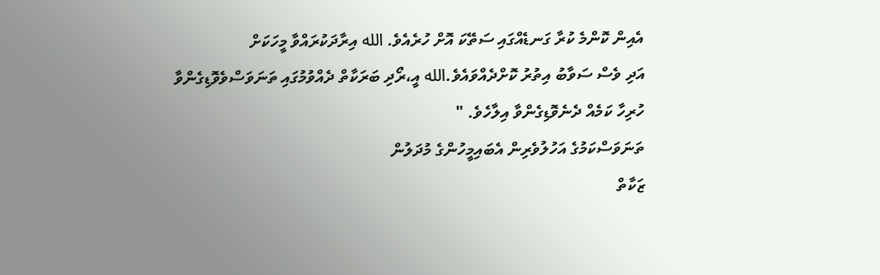އެއިން ކޮންމެ ކުރާ ގަނޑެއްގައި ސަތޭކަ އޮށް ހުރެއެވެ. الله އިރާދަކުރައްވާ މީހަކަށް
އަދި ވެސް ސަވާބު އިތުރު ކޮށްދެއްވައެވެ.الله އީ،ރޯދި ބަރަކާތް ދެއްވުމުގައި ތަނަވަސްވެވޮޑިގެންވާ
ހުރިހާ ކަމެއް ދެނެވޮޑިގެންވާ އިލާހެވެ. "
ތަނަވަސްކަމުގެ އަހުލުވެރިން އެބައިމީހުންގެ މުދަލުން
ޒަކާތް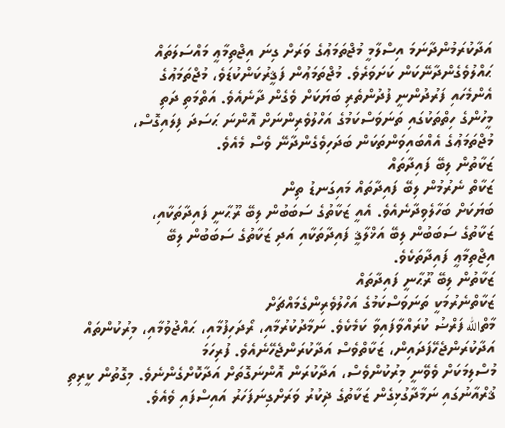އަދާކުރަމުންދާނަމަ އިސްލާމީ މުޖްތަމަޢުގެ ވަރަށް ގިނަ އިޖްތިމާޢީ މައްސަލަތައް
ޙައްލުވެގެންދާނޭކަން ކަށަވަރެވެ. މުޖްތަމަޢުން ފަޤީރުކަންކުޑަވެ، މުޖްތަމަޢުގެ
އެންމެހައި ފަރުދުންނީ ފުދުންތެރި ބަޔަކަށް ވެގެން ދާނެއެވެ. އަތްމަތި ދަތި
މީހުންގެ ހިތްތަކުގައި ތަނަވަސްކަމުގެ އަހްލުވެރިންނަށް އޮންނަ ޙަސަދަ ފިލައިގޮސް،
މުޖްތަމަޢުގެ އެއްބައިވަންތަކަން ބަދަހިވެގެންދާނޭ ވެސް މެއެވެ.
ޒަކާތުން ލިބޭ ފައިދާތައް
ޒަކާތް ނެރުމުން ލިބޭ ފައިދާތައް މައިގަނޑު ތިން
ބަޔަކަށް ބަހާލެވިދާނެއެވެ. އެއީ ޒަކާތުގެ ސަބަބުން ލިބޭ ރޫޙާނީ ފައިދާތަކާއި،
ޒަކާތުގެ ސަބަބުން ލިބޭ އަޚްލާޤީ ފައިދާތަކާއި އަދި ޒަކާތުގެ ސަބަބުން ލިބޭ
އިޖްތިމާޢީ ފައިދާތަކެވެ.
ޒަކާތުން ލިބޭ ރޫޙާނީ ފައިދާތައް
ޒަކާތްނެރުމަކީ ތަނަވަސްކަމުގެ އަހްލުވެރިންގެމައްޗަށް
މާތްالله ފަރްޟު ކުރައްވާފައިވާ ކަމެކެވެ. ނަމާދުކުރުމާއި، ރޯދަހިފުމާއި، ޙައްޖުވުމާއި، މިރުކުންތައް އަދާކުރަންޖެހޭފަދައިން، ޒަކާތްވެސް އަދާކުރަންޖެހޭނެއެވެ. ފުރިހަމަ
މުސްލިމަކަށް ވެވޭނީ މިރުކުންވެސް، އަދާކުރަން އޮންނަގޮތަށް އަދާކޮށްގެންނެވެ. މިގޮތުން ކީރިތި
ޤުރްއާނުގައި ނަމާދާގުޅިގެން ޒަކާތުގެ ޛިކުރު ވަރަށްގިނަފަހަރު އައިސްފައި ވެއެވެ.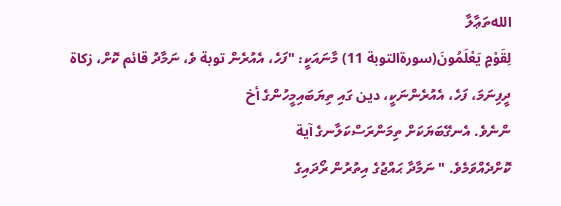اللهތަޢާލާ
لِقَوْمٍ يَعْلَمُونَ(سورةالتوبة 11) މާނައަކީ: "ފަހެ، އެއުރެން توبة ވެ، ނަމާދު قائم ކޮށް، زكاة ދީފިނަމަ، ފަހެ، އެއުރެންނަކީ، دين ގައި ތިޔަބައިމީހުންގެ أخ
ންނެވެ. އެނގޭބަޔަކަށް ތިމަންރަސްކަލާނގެ آية
ކޮށްދެއްވަމެވެ. " ނަމާދާ ޙައްޖުގެ އިތުރުން ރޯދައިގެ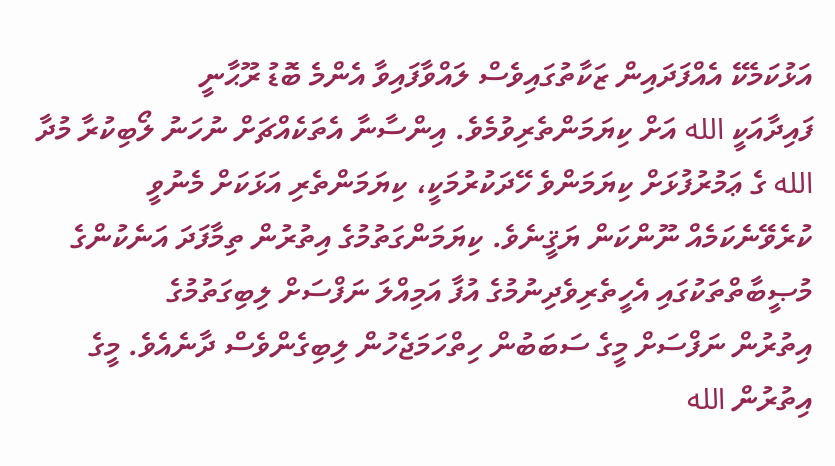އަޅުކަމެކޭ އެއްފަދައިން ޒަކާތުގައިވެސް ލައްވާފައިވާ އެންމެ ބޮޑު ރޫޙާނީ
ފައިދާއަކީ الله އަށް ކިޔަމަންތެރިވުމެވެ. އިންސާނާ އެތަކެއްޗަށް ނުހަނު ލޯބިކުރާ މުދާ
الله ގެ ޢަމުރުފުޅަށް ކިޔަމަންވެ ހޭދަކުރުމަކީ، ކިޔަމަންތެރި އަޅަކަށް މެނުވީ
ކުރެވޭނެކަމެއް ނޫންކަން ޔަޤީނެވެ. ކިޔަމަންގަތުމުގެ އިތުރުން ތިމާފަދަ އަނެކުންގެ
މުޞީބާތްތަކުގައި އެހީތެރިވެދިނުމުގެ އުފާ އަމިއްލަ ނަފްސަށް ލިބިގަތުމުގެ
އިތުރުން ނަފްސަށް މީގެ ސަބަބުން ހިތްހަމަޖެހުން ލިބިގެންވެސް ދާނެއެވެ. މީގެ އިތުރުން الله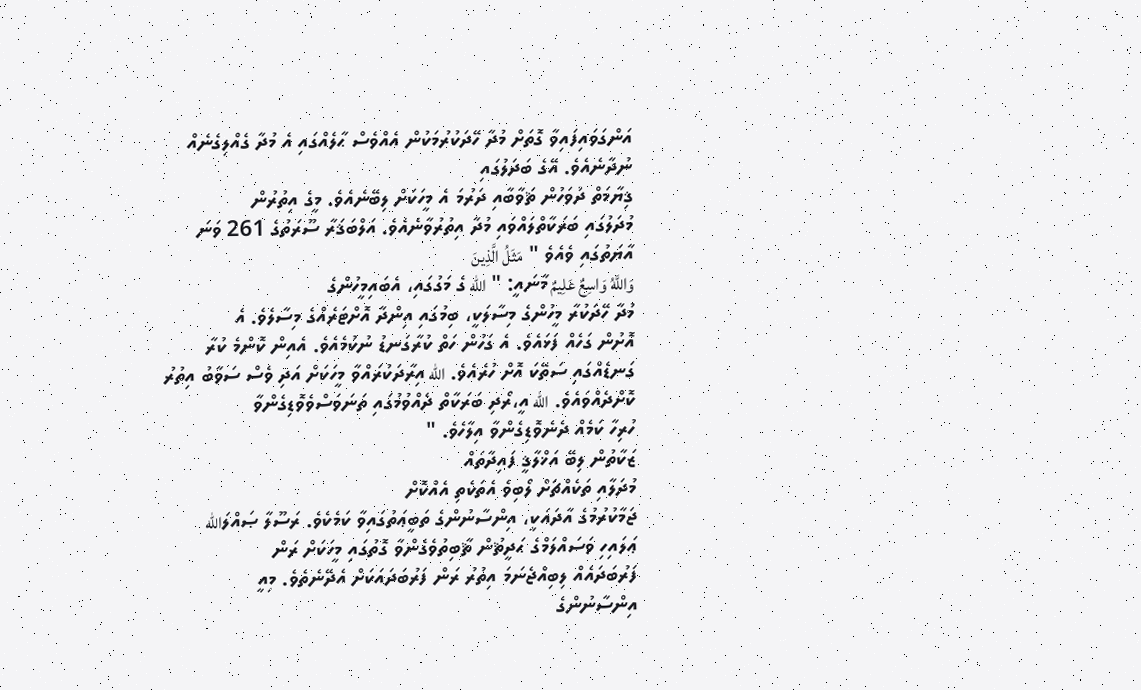އަންގަވައިފައިވާ ގޮތަށް މުދާ ހޭދަކުރުމަކުން އެއްވެސް ޙާލެއްގައި އެ މުދާ ގެއްލިގެނެއް ނުދާނެއެވެ. އޭގެ ބަދަލުގައި
ޤިޔާމަތް ދުވަހުން ޘަވާބާއި ދަރުމަ އެ މީހަކަށް ލިބޭނެއެވެ. މީގެ އިތުރުން
މުދަލުގައި ބަރަކާތްލައްވައި މުދާ އިތުރުވާނެއެވެ. އަލްބަޤަރާ ސޫރަތުގެ 261 ވަނަ
އާޔަތުގައި ވެއެވެ " مَثَلُ الَّذِينَ
وَاللَّهُ وَاسِعٌ عَلِيمٌ މާނައީ: " الله ގެ މަގުގައި، އެބައިމީހުންގެ
މުދާ ހޭދަކުރާ މީހުންގެ މިސާލަކީ، ބިމުގައި އިންދާ އޮށްޓަރެއްގެ މިސާލެވެ. އެ
އޮށުން ގަހެއް ފަޅައެވެ. އެ ގަހުން ހަތް ކުރާގަނޑު ނުކުމެއެވެ. އެއިން ކޮންމެ ކުރާ
ގަނޑެއްގައި ސަތޭކަ އޮށް ހުރެއެވެ. الله އިރާދަކުރައްވާ މީހަކަށް އަދި ވެސް ސަވާބު އިތުރު ކޮށްދެއްވައެވެ. الله އީ،ރޯދި ބަރަކާތް ދެއްވުމުގައި ތަނަވަސްވެވޮޑިގެންވާ
ހުރިހާ ކަމެއް ދެނެވޮޑިގެންވާ އިލާހެވެ. "
ޒަކާތުން ލިބޭ އަޚްލާޤީ ފައިދާތައް
މުދަލާއި ތަކެއްޗަށް ލޯބިވެ އެތަކެތި އެއްކޮށް
ޖަމާކުރުމުގެ އާދައަކީ، އިންސާނުންގެ ތަބީޢަތުގައިވާ ކަމެކެވެ. ރަސޫލާ ޞައްލަالله
ޢަލައިހި ވަސައްލަމްގެ ޙަދީޘުން ޘާބިތުވެގެންވާ ގޮތުގައި މީހަކަށް ރަން
ފަރުބަދައެއް ލިބިއްޖެނަމަ އިތުރު ރަން ފަރުބަދައަކަށް އެދޭނެތެވެ. މިއީ
އިންސާނުންގެ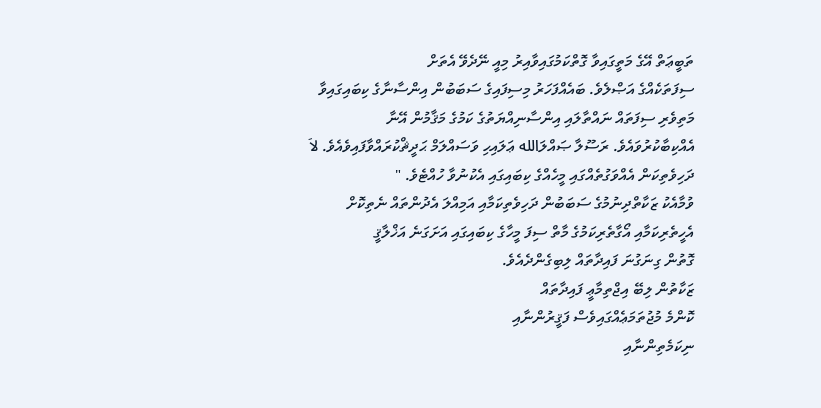ތަބީޢަތް އޭގެ މަތީގައިވާ ގޮތްކަމުގައިވާއިރު މިއީ ނޭދެވޭ އެތަށް
ސިފަތަކެއްގެ އަޞްލެވެ. ބައެއްފަހަރު މިސިފައިގެ ސަބަބުން އިންސާނާގެ ކިބައިގައިވާ
މަތިވެރި ސިފަތައް ނައްތާލައި އިންސާނިއްޔަތުގެ ކަމުގެ މަޤާމުން އޭނާ
އެއްކިބާކުރުވައެވެ. ރަސޫލާ ޞައްލަالله ޢަލައިހި ވަސައްލަމް ޙަދީޘްކުރައްވާފައިވެއެވެ. لاَ
ދަހިވެތިކަން އެއްވަގުތެއްގައި މީހެއްގެ ކިބައިގައި އެކުނުވާ ހުއްޓެވެ. "
ވުމާއެކު ޒަކާތްދިނުމުގެ ސަބަބުން ދަހިވެތިކަމާއި އަމިއްލަ އެދުންތައް ނެތިކޮށް
އެހީތެރިކަމާއި އޯގާތެރިކަމުގެ މާތް ސިފަ މީހާގެ ކިބައިގައި އަށަގަނެ އަޚްލާޤީ
ގޮތުން ގިނަގުނަ ފައިދާތައް ލިބިގެންދެއެވެ.
ޒަކާތުން ލިބޭ އިޖްތިމާޢީ ފައިދާތައް
ކޮންމެ މުޖުތަމަޢެއްގައިވެސް ފަޤީރުންނާއި
ނިކަމެތިންނާއި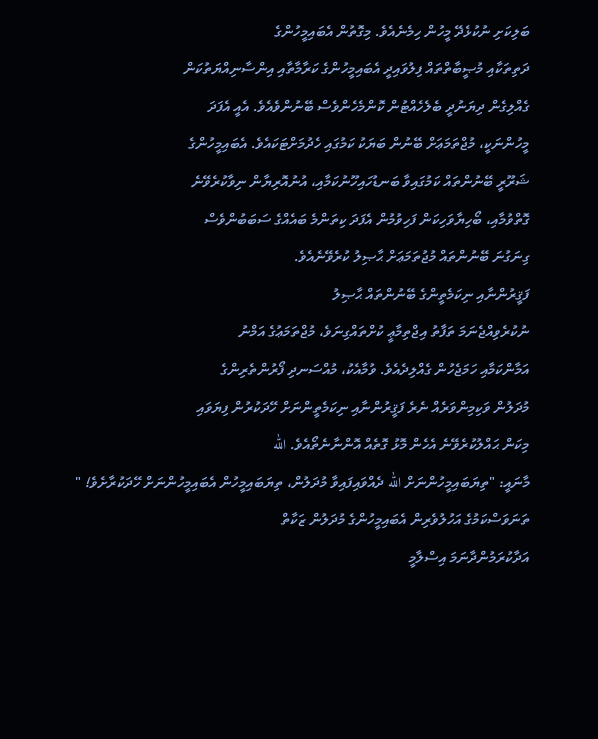ބަލިކަށި ނުކުޅެދޭ މީހުން ހިމެނެއެވެ. މިގޮތުން އެބައިމީހުންގެ
ދަތިތަކާއި މުޞީބާތްތައް ފިލުވައިދީ އެބައިމީހުންގެ ކަރާމާތާއި އިންސާނިއްޔަތުކަން
ގެއްލިގެން ދިޔަނުދީ ބެލެހެއްޓުން ކޮންމެހެންވެސް ބޭނުންވެއެވެ. އެއީ އެފަދަ
މީހުންނަކީ، މުޖްތަމަޢަށް ބޭނުން ބަޔަކު ކަމުގައި ހެދުމަށްޓަކައެވެ. އެބައިމީހުންގެ
ޝަރޫރީ ބޭނުންތައް ކަމުގައިވާ ބަނޑުހައިހޫނުކަމާއި، އުނުއޮރިޔާން ނިވާކުރެވޭނެ
ގޮތްވުމާއި، ބޯހިޔާވަހިކަން ފަހިވުމުން އެފަދަ ކިތަންމެ ބައެއްގެ ސަބަބުންވެސް
ގިނަގުނަ ބޭނުންތައް މުޖުތަމަޢަށް ޙާޞިލު ކުރެވޭނެއެވެ.
ފަޤީރުންނާއި ނިކަމެތީންގެ ބޭނުންތައް ޙާޞިލު
ނުކުރެވިއްޖެނަމަ ތަފާތު އިޖްތިމާޢީ ކުށްތައްގިނަވެ، މުޖްތަމަޢުގެ އަމްނު
އަމާންކަމާއި ހަމަޖެހުން ގެއްލިދެއެވެ. ވުމާއެކު، މުއްސަނދި ފޯރުންތެރިންގެ
މުދަލުން ވަކިމިންވަރެއް ނެރެ ފަޤީރުންނާއި ނިކަމެތީންނަށް ހޭދަކުރުން ފިޔަވައި
މިކަން ޙައްލުކުރެވޭނެ އެހެން މޮޅު ގޮތެއް އޮންނާނެތޯއެވެ. الله
މާނައީ: "ތިޔަބައިމީހުންނަށް الله ދެއްވައިފައިވާ މުދަލުން، ތިޔަބައިމީހުން އެބައިމީހުންނަށް ހޭދަކުރާށެވެ! "
ތަނަވަސްކަމުގެ އަހުލުވެރިން އެބައިމީހުންގެ މުދަލުން ޒަކާތް
އަދާކުރަމުންދާނަމަ އިސްލާމީ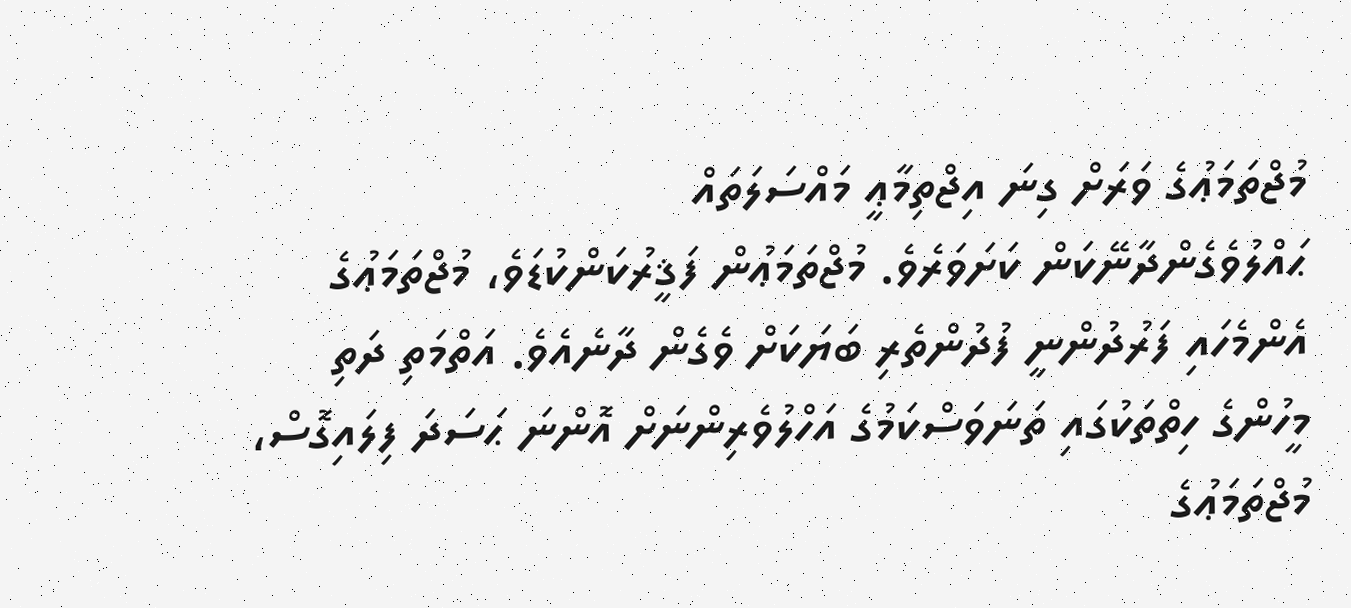މުޖްތަމަޢުގެ ވަރަށް ގިނަ އިޖްތިމާޢީ މައްސަލަތައް
ޙައްލުވެގެންދާނޭކަން ކަށަވަރެވެ. މުޖްތަމަޢުން ފަޤީރުކަންކުޑަވެ، މުޖްތަމަޢުގެ
އެންމެހައި ފަރުދުންނީ ފުދުންތެރި ބަޔަކަށް ވެގެން ދާނެއެވެ. އަތްމަތި ދަތި
މީހުންގެ ހިތްތަކުގައި ތަނަވަސްކަމުގެ އަހްލުވެރިންނަށް އޮންނަ ޙަސަދަ ފިލައިގޮސް،
މުޖްތަމަޢުގެ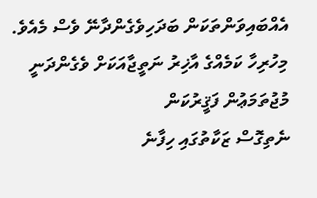އެއްބައިވަންތަކަން ބަދަހިވެގެންދާނޭ ވެސް މެއެވެ.
މިހުރިހާ ކަމެއްގެ އާޚިރު ނަތީޖާއަކަށް ވެގެންދަނީ މުޖުތަމަޢުން ފަޤީރުކަން
ނެތިގޮސް ޒަކާތުގައި ހިފާނެ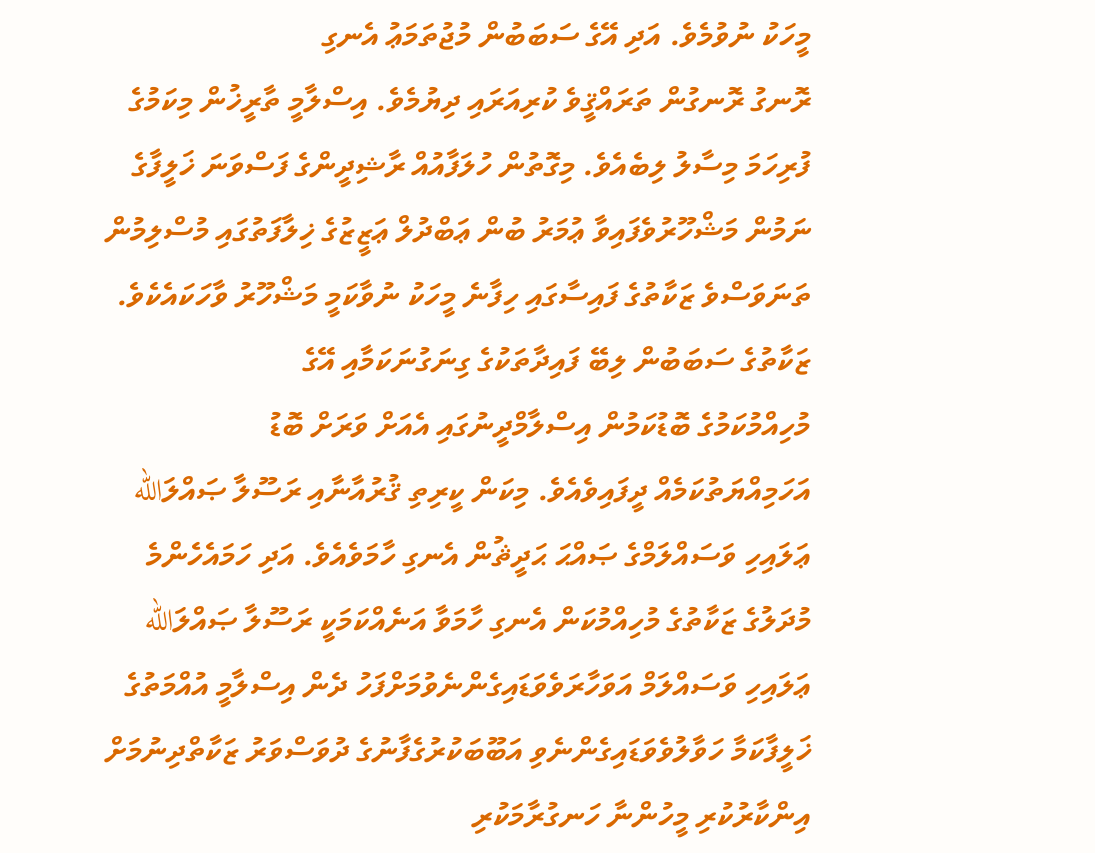މީހަކު ނުވުމެވެ. އަދި އޭގެ ސަބަބުން މުޖުތަމަޢު އެނގި
ރޮނގު ރޮނގުން ތަރައްޤީވެ ކުރިއަރައި ދިޔުމެވެ. އިސްލާމީ ތާރީޚުން މިކަމުގެ
ފުރިހަމަ މިސާލު ލިބެއެވެ. މިގޮތުން ހުލަފާއުއް ރާޝިދީންގެ ފަސްވަނަ ޚަލީފާގެ
ނަމުން މަޝްހޫރުވެފައިވާ ޢުމަރު ބުން ޢަބްދުލް ޢަޒީޒުގެ ޚިލާފަތުގައި މުސްލިމުން
ތަނަވަސްވެ ޒަކާތުގެ ފައިސާގައި ހިފާނެ މީހަކު ނުވާކަމީ މަޝްހޫރު ވާހަކައެކެވެ.
ޒަކާތުގެ ސަބަބުން ލިބޭ ފައިދާތަކުގެ ގިނަގުނަކަމާއި އޭގެ
މުހިއްމުކަމުގެ ބޮޑުކަމުން އިސްލާމްދީނުގައި އެއަށް ވަރަށް ބޮޑު
އަހަމިއްޔަތުކަމެއް ދީފައިވެއެވެ. މިކަން ކީރިތި ޤުރުއާނާއި ރަސޫލާ ޞައްލަالله
ޢަލައިހި ވަސައްލަމްގެ ޞައްޙަ ޙަދީޘުން އެނގި ހާމަވެއެވެ. އަދި ހަމައެހެންމެ
މުދަލުގެ ޒަކާތުގެ މުހިއްމުކަން އެނގި ހާމަވާ އަނެއްކަމަކީ ރަސޫލާ ޞައްލަالله
ޢަލައިހި ވަސައްލަމް އަވަހާރަވެވަޑައިގެންނެވުމަށްފަހު ދެން އިސްލާމީ އުއްމަތުގެ
ޚަލީފާކަމާ ހަވާލުވެވަޑައިގެންނެވި އަބޫބަކުރުގެފާނުގެ ދުވަސްވަރު ޒަކާތްދިނުމަށް
އިންކާރުކުރި މީހުންނާ ހަނގުރާމަކުރި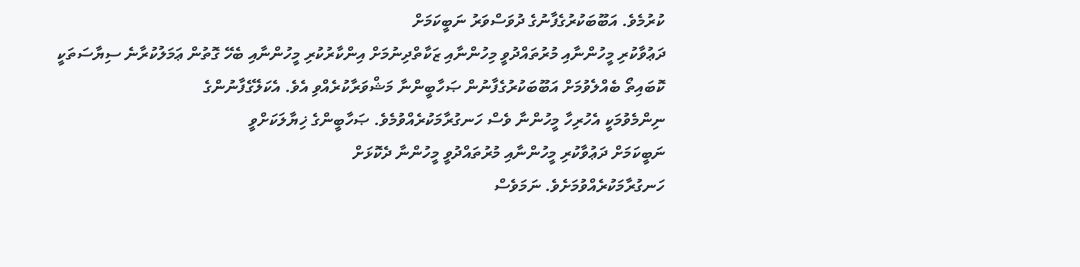ކުރުމެވެ. އަބޫބަކުރުގެފާނުގެ ދުވަސްވަރު ނަބީކަމަށް
ދަޢުވާކުރި މީހުންނާއި މުރުތައްދުވީ މިހުންނާއި ޒަކާތްދިނުމަށް އިންކާރުކުރި މީހުންނާއި ބެހޭ ގޮތުން ޢަމަލުކުރާނެ ސިޔާސަތަކީ ކޮބައިތޯ ބެއްލެވުމަށް އަބޫބަކުރުގެފާނުން ޞަހާބީންނާ މަޝްވަރާކުރެއްވި އެވެ. އެކަލޭގެފާނުންގެ
ނިންމެވުމަކީ އެހުރިހާ މީހުންނާ ވެސް ހަނގުރާމަކުރެއްވުމެވެ. ޞަހާބީންގެ ޚިޔާލަކަށްވީ
ނަބީކަމަށް ދަޢުވާކުރި މީހުންނާއި މުރުތައްދުވީ މީހުންނާ ދެކޮޅަށް
ހަނގުރާމަކުރެއްވުމަށެވެ. ނަމަވެސް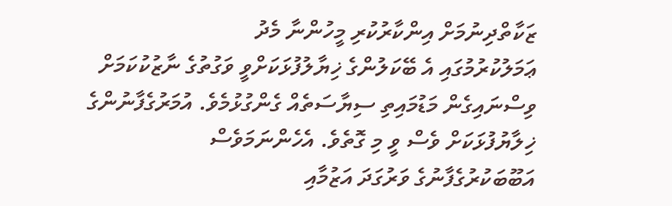ޒަކާތްދިނުމަށް އިންކާރުކުރި މީހުންނާ މެދު
ޢަމަލުކުރުމުގައި އެ ބޭކަލުންގެ ޚިޔާލުފުޅަކަށްވީ ވަގުތުގެ ނާޒުކުކަމަށް
ވިސްނައިގެން މަޑުމައިތި ސިޔާސަތެއް ގެންގުޅުމެވެ. އުމަރުގެފާނުންގެ ޚިލާޔުފުޅަކަށް ވެސް ވީ މި ގޮތެވެ. އެހެންނަމަވެސް
އަބޫބަކުރުގެފާނުގެ ވަރުގަދަ އަޒުމާއި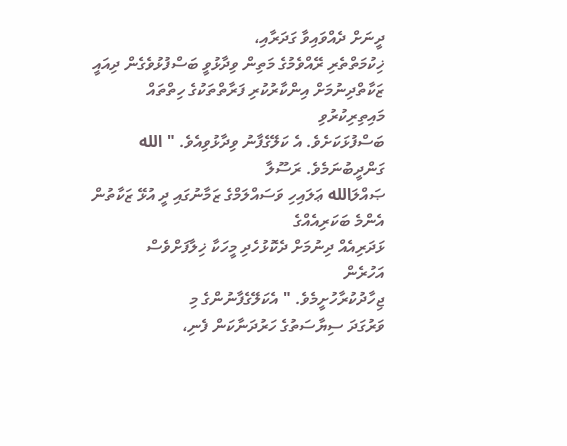ދީނަށް ދެއްވައިވާ ގަދަރާއި،
ޚިކުމަތްތެރި ރޭއްވެމުގެ މަތިން ވިދާޅުވީ ބަސްފުޅުވެގެން ދިއައީ
ޒަކާތްދިނުމަށް އިންކާރުކުރި ފަރާތްތަކުގެ ހިތްތައް
މައިތިރިކުރުވި
ބަސްފުޅަކަށެވެ. އެ ކަލޭގެފާނު ވިދާޅުވިއެވެ. " الله
ގަންދީބުނަމެވެ. ރަސޫލާ
ޞައްލަالله ޢަލައިހި ވަސައްލަމްގެ ޒަމާނުގައި ދީ އުޅޭ ޒަކާތުން
އެންމެ ބަކަރިއެއްގެ
ޅަދަރިއެއް ދިނުމަށް ދެކޮޅުހެދި މީހަކާ ޚިލާފަށްވެސް
އަހުރެން
ޖިހާދުކުރާހުށީމެވެ. " އެކަލޭގެފާނުންގެ މި
ވަރުގަދަ ސިޔާސަތުގެ ހަރުދަނާކަން ފެނި،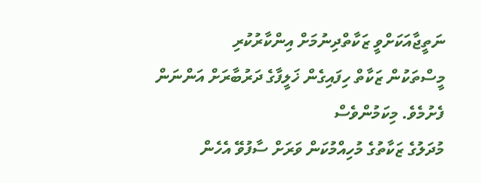ނަތީޖާއަކަށްވީ ޒަކާތްދިނުމަށް އިންކާރުކުރި
މީސްތަކުން ޒަކާތް ހިފައިގެން ޚަލީފާގެ ދަރުބާރަށް އަންނަން
ފެށުމެވެ. މިކަމުންވެސް
މުދަލުގެ ޒަކާތުގެ މުހިއްމުކަން ވަރަށް ސާފުވޭ އެހެން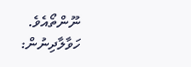ނޫންތޯއެވެ.
ހަވާލާދިނުން: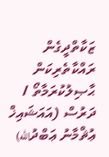ޒަކާތްދީގެން ރައްކާތެރިކަން ޙާޞިލުކުރަމާތޯ / ދަރުސް (އައަޝައިޚް ޢުޘްމާނު ޢަބްދުالله)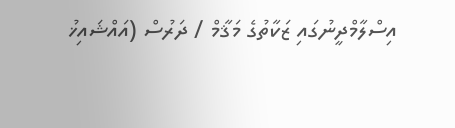އިސްލާމްދީނުގައި ޒަކާތުގެ މަޤާމް / ދަރުސް (އައްޝައިޚު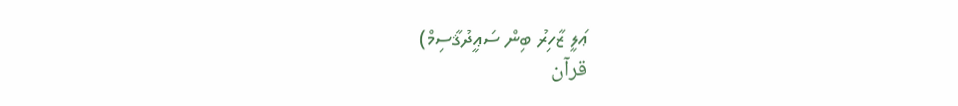ޢަލީ ޒާހިރު ބިން ސަޢީދުޤާސިމް)
قرآن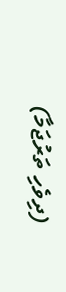(ދިވެހި ތަރުޖަމާ)